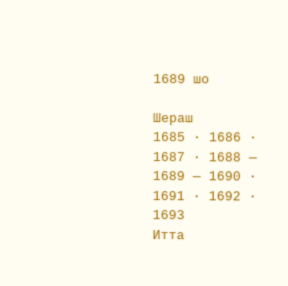1689 шо

Шераш
1685 · 1686 · 1687 · 1688 — 1689 — 1690 · 1691 · 1692 · 1693
Итта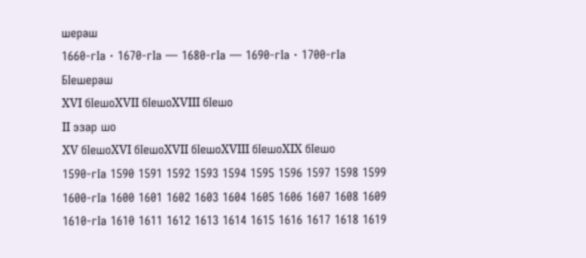шераш
1660‑гӀа · 1670‑гӀа — 1680‑гӀа — 1690‑гӀа · 1700‑гӀа
БӀешераш
XVI бӀешоXVII бӀешоXVIII бӀешо
II эзар шо
XV бӀешоXVI бӀешоXVII бӀешоXVIII бӀешоXIX бӀешо
1590‑гӀа 1590 1591 1592 1593 1594 1595 1596 1597 1598 1599
1600‑гӀа 1600 1601 1602 1603 1604 1605 1606 1607 1608 1609
1610‑гӀа 1610 1611 1612 1613 1614 1615 1616 1617 1618 1619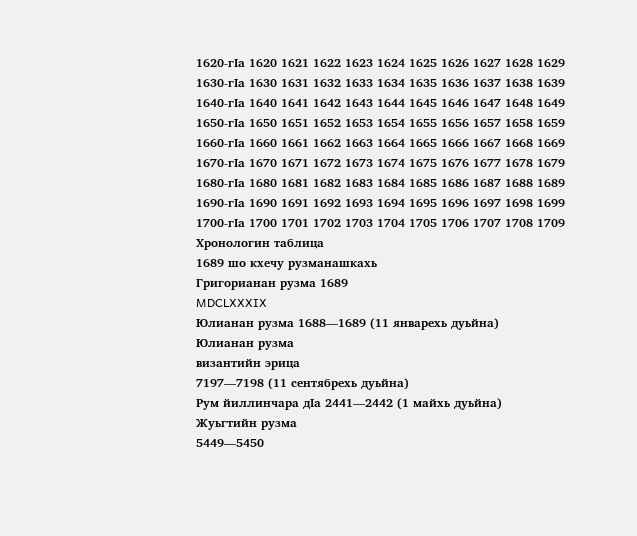1620‑гӀа 1620 1621 1622 1623 1624 1625 1626 1627 1628 1629
1630‑гӀа 1630 1631 1632 1633 1634 1635 1636 1637 1638 1639
1640‑гӀа 1640 1641 1642 1643 1644 1645 1646 1647 1648 1649
1650‑гӀа 1650 1651 1652 1653 1654 1655 1656 1657 1658 1659
1660‑гӀа 1660 1661 1662 1663 1664 1665 1666 1667 1668 1669
1670‑гӀа 1670 1671 1672 1673 1674 1675 1676 1677 1678 1679
1680‑гӀа 1680 1681 1682 1683 1684 1685 1686 1687 1688 1689
1690‑гӀа 1690 1691 1692 1693 1694 1695 1696 1697 1698 1699
1700‑гӀа 1700 1701 1702 1703 1704 1705 1706 1707 1708 1709
Хронологин таблица
1689 шо кхечу рузманашкахь
Григорианан рузма 1689
MDCLXXXIX
Юлианан рузма 1688—1689 (11 январехь дуьйна)
Юлианан рузма
византийн эрица
7197—7198 (11 сентябрехь дуьйна)
Рум йиллинчара дӀа 2441—2442 (1 майхь дуьйна)
Жуьгтийн рузма
5449—5450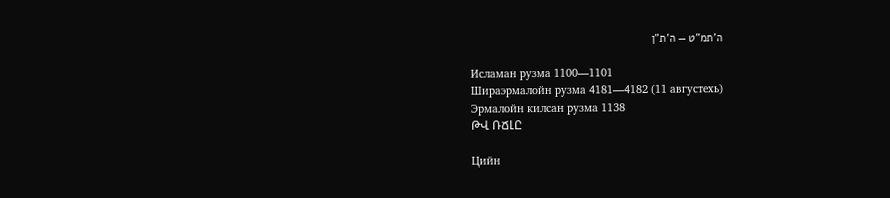ה'תמ"ט — ה'ת"ן

Исламан рузма 1100—1101
Шираэрмалойн рузма 4181—4182 (11 августехь)
Эрмалойн килсан рузма 1138
ԹՎ ՌՃԼԸ

Цийн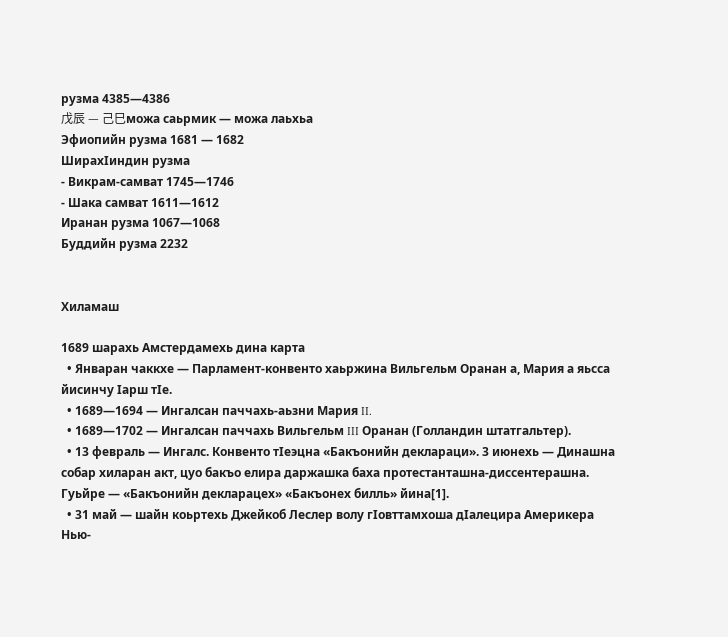рузма 4385—4386
戊辰 — 己巳можа саьрмик — можа лаьхьа
Эфиопийн рузма 1681 — 1682
ШирахӀиндин рузма
- Викрам-самват 1745—1746
- Шака самват 1611—1612
Иранан рузма 1067—1068
Буддийн рузма 2232


Хиламаш

1689 шарахь Амстердамехь дина карта
  • Январан чаккхе — Парламент-конвенто хаьржина Вильгельм Оранан а, Мария а яьсса йисинчу Ӏарш тӀе.
  • 1689—1694 — Ингалсан паччахь-аьзни Мария II.
  • 1689—1702 — Ингалсан паччахь Вильгельм III Оранан (Голландин штатгальтер).
  • 13 февраль — Ингалс. Конвенто тӀеэцна «Бакъонийн деклараци». 3 июнехь — Динашна собар хиларан акт, цуо бакъо елира даржашка баха протестанташна-диссентерашна. Гуьйре — «Бакъонийн декларацех» «Бакъонех билль» йина[1].
  • 31 май — шайн коьртехь Джейкоб Леслер волу гӀовттамхоша дӀалецира Америкера Нью-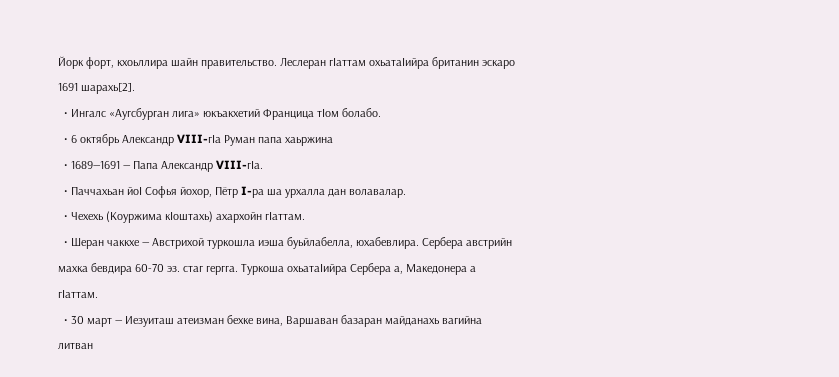Йорк форт, кхоьллира шайн правительство. Леслеран гӀаттам охьатаӀийра британин эскаро 1691 шарахь[2].
  • Ингалс «Аугсбурган лига» юкъакхетий Францица тӀом болабо.
  • 6 октябрь Александр VIII-гӀа Руман папа хаьржина
  • 1689—1691 — Папа Александр VIII-гӀа.
  • Паччахьан йоӀ Софья йохор, Пётр I-ра ша урхалла дан волавалар.
  • Чехехь (Коуржима кӀоштахь) ахархойн гӀаттам.
  • Шеран чаккхе — Австрихой туркошла иэша буьйлабелла, юхабевлира. Сербера австрийн махка бевдира 60-70 эз. стаг гергга. Туркоша охьатаӀийра Сербера а, Македонера а гӀаттам.
  • 30 март — Иезуиташ атеизман бехке вина, Варшаван базаран майданахь вагийна литван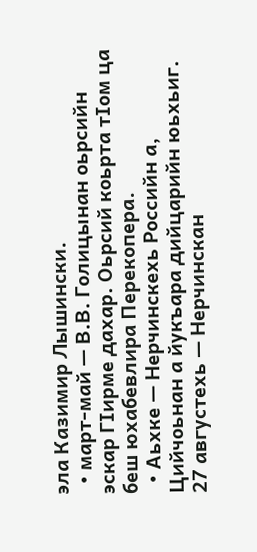эла Казимир Лышински.
  • март-май — В.В. Голицынан оьрсийн эскар ГӀирме дахар. Оьрсий коьрта тӀом ца беш юхабевлира Перекопера.
  • Аьхке — Нерчинскехь Российн а, Цийчоьнан а йукъара дийцарийн юьхьиг. 27 августехь — Нерчинскан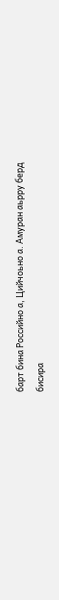барт бина Российно а, Цийчоьно а. Амуран аьрру берд бисира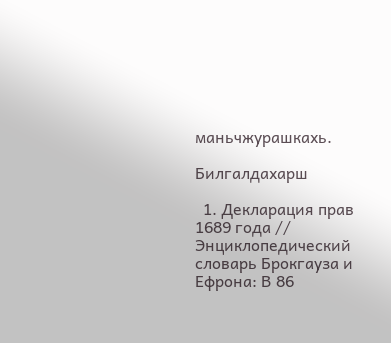маньчжурашкахь.

Билгалдахарш

  1. Декларация прав 1689 года // Энциклопедический словарь Брокгауза и Ефрона: В 86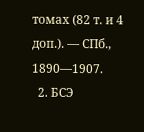томах (82 т. и 4 доп.). — СПб., 1890—1907.
  2. БСЭ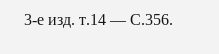3-е изд. т.14 — С.356.